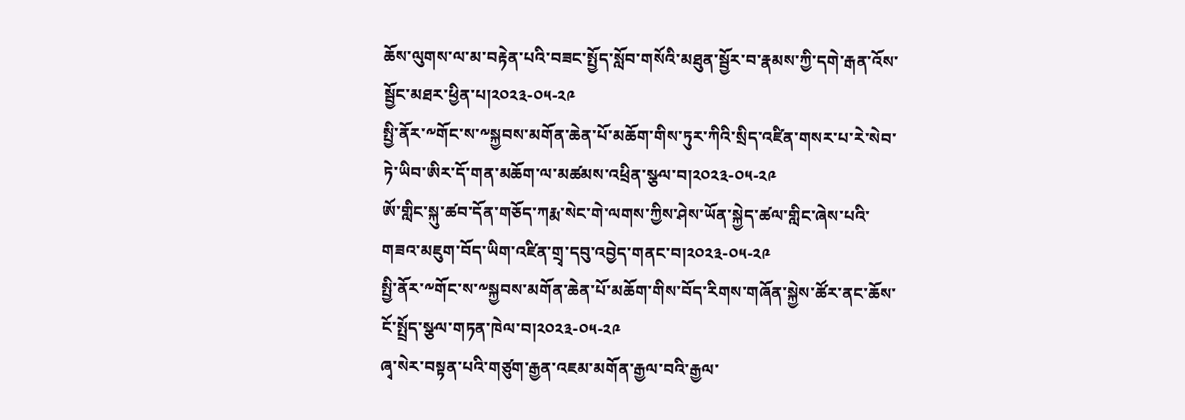ཆོས་ལུགས་ལ་མ་བརྟེན་པའི་བཟང་སྤྱོད་སློབ་གསོའི་མཐུན་སྦྱོར་བ་རྣམས་ཀྱི་དགེ་རྒན་འོས་སྦྱོང་མཐར་ཕྱིན་པ།༢༠༢༣-༠༥-༢༩
སྤྱི་ནོར་༸གོང་ས་༸སྐྱབས་མགོན་ཆེན་པོ་མཆོག་གིས་ཏུར་ཀིའི་སྲིད་འཛིན་གསར་པ་རེ་སེབ་ཏེ་ཡིབ་ཨིར་དོ་གན་མཆོག་ལ་མཚམས་འཕྲིན་སྩལ་བ།༢༠༢༣-༠༥-༢༩
ཨོ་གླིང་སྐུ་ཚབ་དོན་གཅོད་ཀརྨ་སེང་གེ་ལགས་ཀྱིས་ཤེས་ཡོན་སྐྱེད་ཚལ་གླིང་ཞེས་པའི་གཟའ་མཇུག་བོད་ཡིག་འཛིན་གྲྭ་དབུ་འབྱེད་གནང་བ།༢༠༢༣-༠༥-༢༩
སྤྱི་ནོར་༸གོང་ས་༸སྐྱབས་མགོན་ཆེན་པོ་མཆོག་གིས་བོད་རིགས་གཞོན་སྐྱེས་ཚོར་ནང་ཆོས་ངོ་སྤྲོད་སྩལ་གཏན་ཁེལ་བ།༢༠༢༣-༠༥-༢༩
ཞྭ་སེར་བསྟན་པའི་གཙུག་རྒྱན་འཇམ་མགོན་རྒྱལ་བའི་རྒྱལ་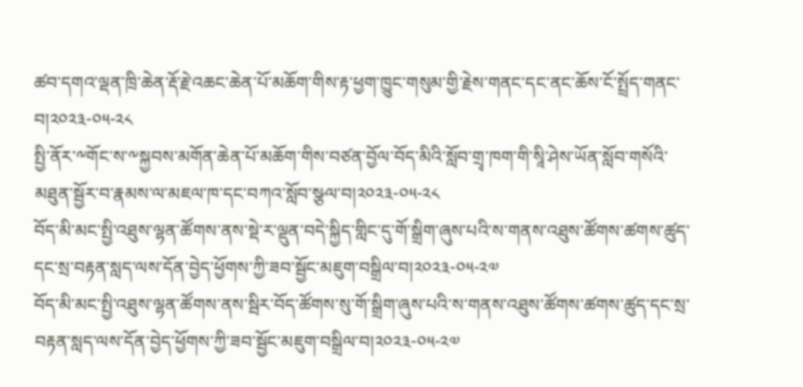ཚབ་དགའ་ལྡན་ཁྲི་ཆེན་རྡོ་རྗེ་འཆང་ཆེན་པོ་མཆོག་གིས་རྟ་ཕྱག་ཁྱུང་གསུམ་གྱི་རྗེས་གནང་དང་ནང་ཆོས་ངོ་སྤྲོད་གནང་བ།༢༠༢༣-༠༥-༢༨
སྤྱི་ནོར་༸གོང་ས་༸སྐྱབས་མགོན་ཆེན་པོ་མཆོག་གིས་བཙན་བྱོལ་བོད་མིའི་སློབ་གྲྭ་ཁག་གི་སཱི་ཤེས་ཡོན་སློབ་གསོའི་མཐུན་སྦྱོར་བ་རྣམས་ལ་མཇལ་ཁ་དང་བཀའ་སློབ་སྩལ་བ།༢༠༢༣-༠༥-༢༨
བོད་མི་མང་སྤྱི་འཐུས་ལྷན་ཚོགས་ནས་སྡེ་ར་ལྡུན་བདེ་སྐྱིད་གླིང་དུ་གོ་སྒྲིག་ཞུས་པའི་ས་གནས་འཐུས་ཚོགས་ཚགས་ཚུད་དང་སྲ་བརྟན་སླད་ལས་དོན་བྱེད་ཕྱོགས་ཀྱི་ཟབ་སྦྱོང་མཇུག་བསྒྲིལ་བ།༢༠༢༣-༠༥-༢༧
བོད་མི་མང་སྤྱི་འཐུས་ལྷན་ཚོགས་ནས་སྦིར་བོད་ཚོགས་སུ་གོ་སྒྲིག་ཞུས་པའི་ས་གནས་འཐུས་ཚོགས་ཚགས་ཚུད་དང་སྲ་བརྟན་སླད་ལས་དོན་བྱེད་ཕྱོགས་ཀྱི་ཟབ་སྦྱོང་མཇུག་བསྒྲིལ་བ།༢༠༢༣-༠༥-༢༧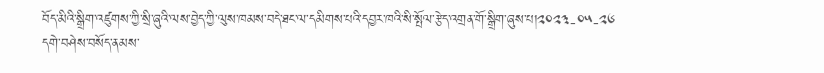བོད་མིའི་སྒྲིག་འཛུགས་ཀྱི་སྲི་ཞུའི་ལས་བྱེད་ཀྱི་ལུས་ཁམས་བདེ་ཐང་ལ་དམིགས་པའི་དབྱར་ཁའི་སི་སྤོལ་རྩེད་འགྲན་གོ་སྒྲིག་ཞུས་པ།༢༠༢༣-༠༥-༢༦
དགེ་བཤེས་བསོད་ནམས་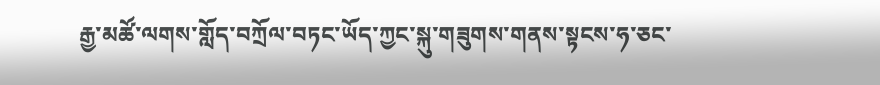རྒྱ་མཚོ་ལགས་གློད་བཀྲོལ་བཏང་ཡོད་ཀྱང་སྐུ་གཟུགས་གནས་སྟངས་ཧ་ཅང་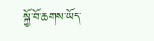སྐྱོ་བོ་ཆགས་ཡོད་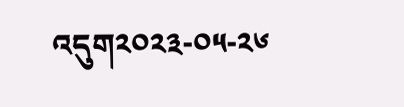འདུག༢༠༢༣-༠༥-༢༦